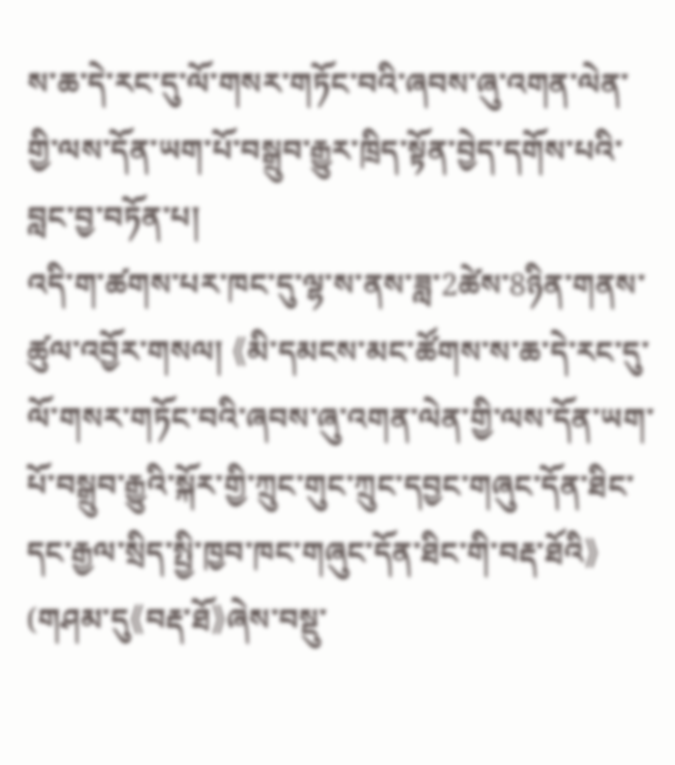ས་ཆ་དེ་རང་དུ་ལོ་གསར་གཏོང་བའི་ཞབས་ཞུ་འགན་ལེན་གྱི་ལས་དོན་ཡག་པོ་བསྒྲུབ་རྒྱུར་ཁྲིད་སྟོན་བྱེད་དགོས་པའི་བླང་བྱ་བཏོན་པ།
འདི་ག་ཚགས་པར་ཁང་དུ་ལྷ་ས་ནས་ཟླ་2ཚེས་8ཉིན་གནས་ཚུལ་འབྱོར་གསལ། 《མི་དམངས་མང་ཚོགས་ས་ཆ་དེ་རང་དུ་ལོ་གསར་གཏོང་བའི་ཞབས་ཞུ་འགན་ལེན་གྱི་ལས་དོན་ཡག་པོ་བསྒྲུབ་རྒྱུའི་སྐོར་གྱི་ཀྲུང་གུང་ཀྲུང་དབྱང་གཞུང་དོན་ཐིང་དང་རྒྱལ་སྲིད་སྤྱི་ཁྱབ་ཁང་གཞུང་དོན་ཐིང་གི་བརྡ་ཐོའི》(གཤམ་དུ《བརྡ་ཐོ》ཞེས་བསྡུ་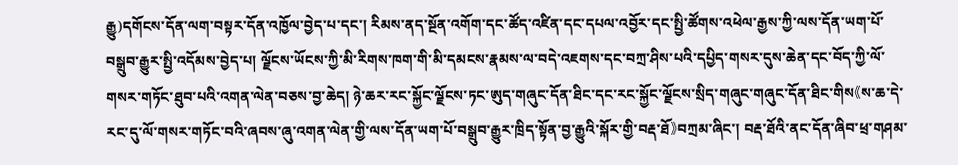རྒྱུ)དགོངས་དོན་ལག་བསྟར་དོན་འཁྱོལ་བྱེད་པ་དང་། རིམས་ནད་སྔོན་འགོག་དང་ཚོད་འཛིན་དང་དཔལ་འབྱོར་དང་སྤྱི་ཚོགས་འཕེལ་རྒྱས་ཀྱི་ལས་དོན་ཡག་པོ་བསྒྲུབ་རྒྱུར་སྤྱི་འདོམས་བྱེད་པ། ལྗོངས་ཡོངས་ཀྱི་མི་རིགས་ཁག་གི་མི་དམངས་རྣམས་ལ་བདེ་འཇགས་དང་བཀྲ་ཤིས་པའི་དཔྱིད་གསར་དུས་ཆེན་དང་བོད་ཀྱི་ལོ་གསར་གཏོང་ཐུབ་པའི་འགན་ལེན་བཅས་བྱ་ཆེད། ཉེ་ཆར་རང་སྐྱོང་ལྗོངས་ཏང་ཨུད་གཞུང་དོན་ཐིང་དང་རང་སྐྱོང་ལྗོངས་སྲིད་གཞུང་གཞུང་དོན་ཐིང་གིས《ས་ཆ་དེ་རང་དུ་ལོ་གསར་གཏོང་བའི་ཞབས་ཞུ་འགན་ལེན་གྱི་ལས་དོན་ཡག་པོ་བསྒྲུབ་རྒྱུར་ཁྲིད་སྟོན་བྱ་རྒྱུའི་སྐོར་གྱི་བརྡ་ཐོ》བཀྲམ་ཞིང་། བརྡ་ཐོའི་ནང་དོན་ཞིབ་ཕྲ་གཤམ་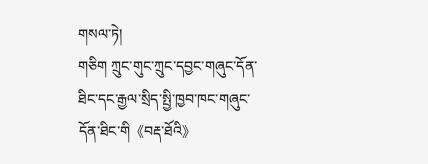གསལ་ཏེ།
གཅིག ཀྲུང་གུང་ཀྲུང་དབྱང་གཞུང་དོན་ཐིང་དང་རྒྱལ་སྲིད་སྤྱི་ཁྱབ་ཁང་གཞུང་དོན་ཐིང་གི《བརྡ་ཐོའི》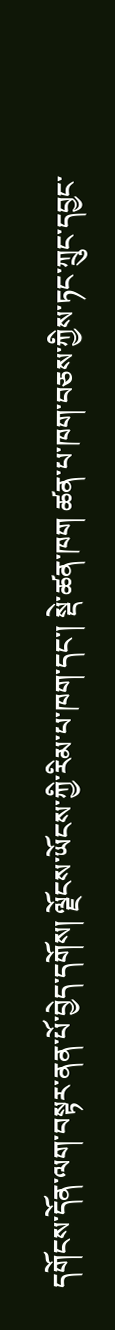དགོངས་དོན་ལག་བསྟར་ནན་པོ་བྱེད་དགོས། ལྗོངས་ཡོངས་ཀྱི་རིམ་པ་ཁག་དང་། སྡེ་ཚན་ཁག ཚན་པ་ཁག་བཅས་ཀྱིས་ཏང་ཀྲུང་དབྱང་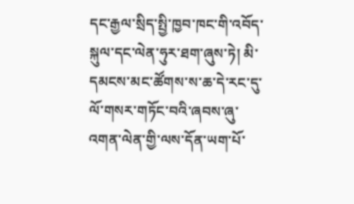དང་རྒྱལ་སྲིད་སྤྱི་ཁྱབ་ཁང་གི་འབོད་སྐུལ་དང་ལེན་ཧུར་ཐག་ཞུས་ཏེ། མི་དམངས་མང་ཚོགས་ས་ཆ་དེ་རང་དུ་ལོ་གསར་གཏོང་བའི་ཞབས་ཞུ་འགན་ལེན་གྱི་ལས་དོན་ཡག་པོ་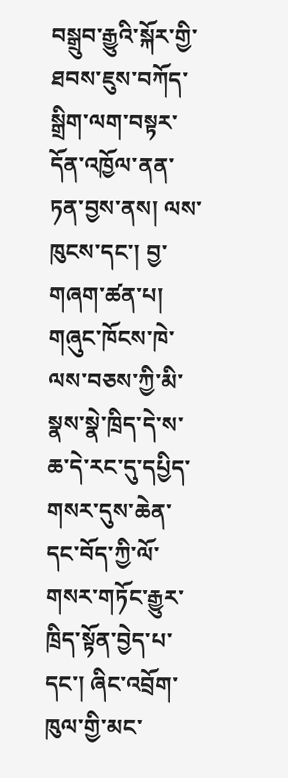བསྒྲུབ་རྒྱུའི་སྐོར་གྱི་ཐབས་ཇུས་བཀོད་སྒྲིག་ལག་བསྟར་དོན་འཁྱོལ་ནན་ཏན་བྱས་ནས། ལས་ཁུངས་དང་། བྱ་གཞག་ཚན་པ། གཞུང་ཁོངས་ཁེ་ལས་བཅས་ཀྱི་མི་སྣས་སྣེ་ཁྲིད་དེ་ས་ཆ་དེ་རང་དུ་དཔྱིད་གསར་དུས་ཆེན་དང་བོད་ཀྱི་ལོ་གསར་གཏོང་རྒྱུར་ཁྲིད་སྟོན་བྱེད་པ་དང་། ཞིང་འབྲོག་ཁུལ་གྱི་མང་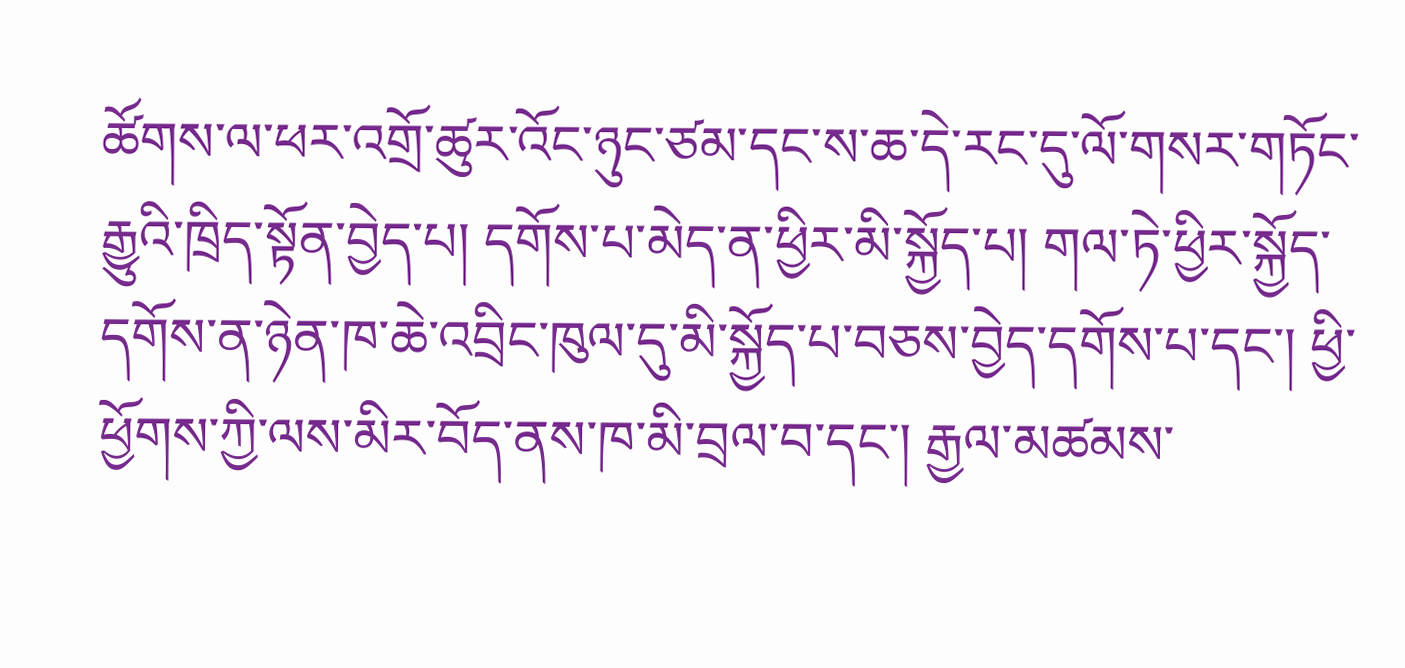ཚོགས་ལ་ཕར་འགྲོ་ཚུར་འོང་ཉུང་ཙམ་དང་ས་ཆ་དེ་རང་དུ་ལོ་གསར་གཏོང་རྒྱུའི་ཁྲིད་སྟོན་བྱེད་པ། དགོས་པ་མེད་ན་ཕྱིར་མི་སྐྱོད་པ། གལ་ཏེ་ཕྱིར་སྐྱོད་དགོས་ན་ཉེན་ཁ་ཆེ་འབྲིང་ཁུལ་དུ་མི་སྐྱོད་པ་བཅས་བྱེད་དགོས་པ་དང་། ཕྱི་ཕྱོགས་ཀྱི་ལས་མིར་བོད་ནས་ཁ་མི་བྲལ་བ་དང་། རྒྱལ་མཚམས་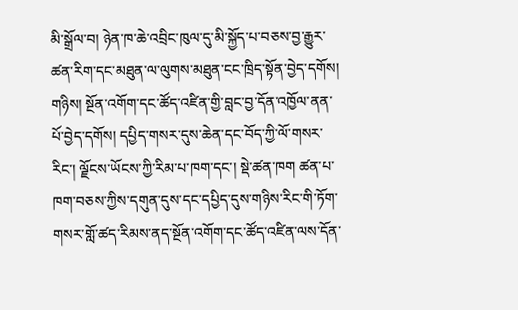མི་སྒྲོལ་བ། ཉེན་ཁ་ཆེ་འབྲིང་ཁུལ་དུ་མི་སྐྱོད་པ་བཅས་བྱ་རྒྱུར་ཚན་རིག་དང་མཐུན་ལ་ལུགས་མཐུན་ངང་ཁྲིད་སྟོན་བྱེད་དགོས།
གཉིས། སྔོན་འགོག་དང་ཚོད་འཛིན་གྱི་བླང་བྱ་དོན་འཁྱོལ་ནན་པོ་བྱེད་དགོས། དཔྱིད་གསར་དུས་ཆེན་དང་བོད་ཀྱི་ལོ་གསར་རིང་། ལྗོངས་ཡོངས་ཀྱི་རིམ་པ་ཁག་དང་། སྡེ་ཚན་ཁག ཚན་པ་ཁག་བཅས་ཀྱིས་དགུན་དུས་དང་དཔྱིད་དུས་གཉིས་རིང་གི་ཏོག་གསར་གློ་ཚད་རིམས་ནད་སྔོན་འགོག་དང་ཚོད་འཛིན་ལས་དོན་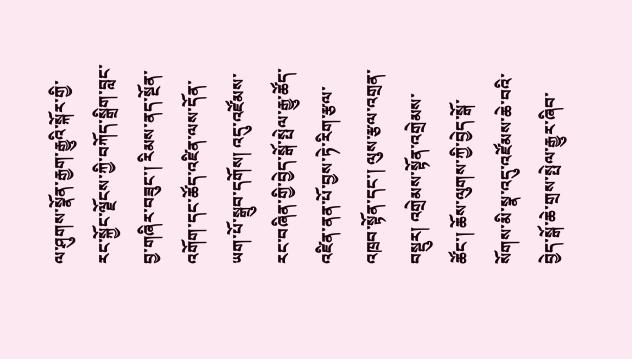ལ་ཤུགས་སྣོན་རྒྱག་རྒྱུའི་སྐོར་གྱི་རང་སྐྱོང་ལྗོངས་ཀྱི་བཀོད་སྒྲིག་བླང་བྱ་གཞིར་བཟུང་། རིམས་ནད་སྔོན་འགོག་དང་ཚོད་འཛིན་ལས་དོན་ཡག་པོ་སྒྲུབ་དགོས། འདུ་འཛོམས་རང་བཞིན་གྱི་བྱེད་སྒོ་སྤེལ་རྒྱུ་ཚོད་འཛིན་ནན་པོ་བྱས་ཏེ་རིག་རྩལ་འཁྲབ་སྟོན་དང་། ལུས་རྩལ་འགྲན་བསྡུར། འགྲེམས་སྟོན་འགྲེམས་ཚོང་། ཆོས་ལུགས་ཀྱི་བྱེད་སྒོ་སོགས་མི་སྣ་འདུ་འཛོམས་ཆེ་བའི་བྱེད་སྒོ་ཆེ་གྲས་སྤེལ་རྒྱུར་ཞིབ་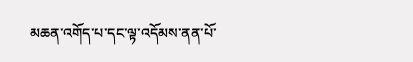མཆན་འགོད་པ་དང་ལྟ་འདོམས་ནན་པོ་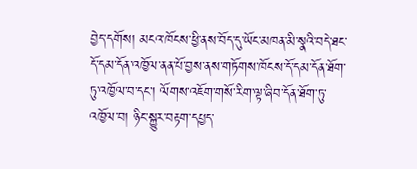བྱེད་དགོས། མངའ་ཁོངས་ཕྱི་ནས་བོད་དུ་ཡོང་མཁན་མི་སྣའི་བདེ་ཐང་དོ་དམ་དོན་འཁྱོལ་ནན་པོ་བྱས་ནས་གཏོགས་ཁོངས་དོ་དམ་དོན་ཐོག་ཏུ་འཁྱོལ་བ་དང་། ལོགས་འཇོག་གསོ་རིག་ལྟ་ཞིབ་དོན་ཐོག་ཏུ་འཁྱོལ་བ། ཉིང་སྐྱུར་བརྟག་དཔྱད་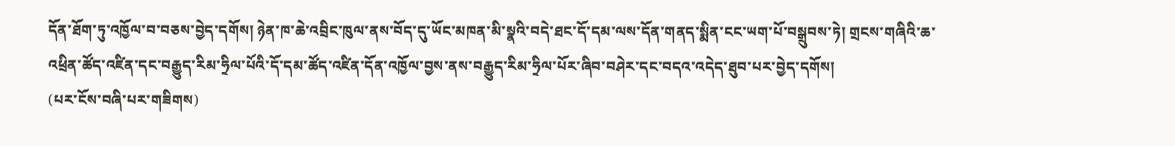དོན་ཐོག་ཏུ་འཁྱོལ་བ་བཅས་བྱེད་དགོས། ཉེན་ཁ་ཆེ་འབྲིང་ཁུལ་ནས་བོད་དུ་ཡོང་མཁན་མི་སྣའི་བདེ་ཐང་དོ་དམ་ལས་དོན་གནད་སྨིན་ངང་ཡག་པོ་བསྒྲུབས་ཏེ། གྲངས་གཞིའི་ཆ་འཕྲིན་ཚོད་འཛིན་དང་བརྒྱུད་རིམ་ཧྲིལ་པོའི་དོ་དམ་ཚོད་འཛིན་དོན་འཁྱོལ་བྱས་ནས་བརྒྱུད་རིམ་ཧྲིལ་པོར་ཞིབ་བཤེར་དང་བདའ་འདེད་ཐུབ་པར་བྱེད་དགོས།
(པར་ངོས་བཞི་པར་གཟིགས)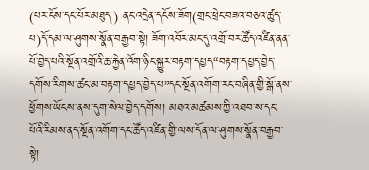(པར་ངོས་དང་པོར་མཐུད) ནང་འདྲེན་དངོས་ཟོག(གྲང་ཕྲེང་བཟའ་བཅའ་ཚུད་པ)དོ་དམ་ལ་ཤུགས་སྣོན་བརྒྱབ་སྟེ། ཟོག་འབོར་མང་དུ་འགྲོ་བར་ཚོད་འཛིན་ནན་པོ་བྱེད་པའི་སྔོན་འགྲོའི་ཆ་རྐྱེན་འོག་ཉིང་སྐྱུར་བརྟག་དཔྱད“བརྟག་དཔྱད་བྱེད་དགོས་རིགས་ཚང་མ་བརྟག་དཔྱད་བྱེད་པ”དང་སྔོན་འགོག་རང་བཞིན་གྱི་སྒོ་ནས་ཕྱོགས་ཡོངས་ནས་དུག་སེལ་བྱེད་དགོས། མཐའ་མཚམས་ཀྱི་འཐབ་ས་དང་པོའི་རིམས་ནད་སྔོན་འགོག་དང་ཚོད་འཛིན་གྱི་ལས་དོན་ལ་ཤུགས་སྣོན་བརྒྱབ་སྟེ།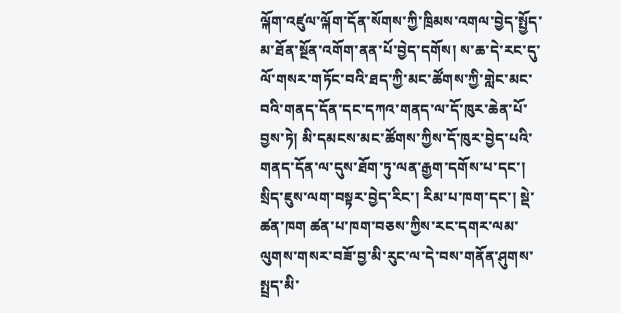ལྐོག་འཛུལ་ལྐོག་དོན་སོགས་ཀྱི་ཁྲིམས་འགལ་བྱེད་སྤྱོད་མ་ཐོན་སྔོན་འགོག་ནན་པོ་བྱེད་དགོས། ས་ཆ་དེ་རང་དུ་ལོ་གསར་གཏོང་བའི་ཐད་ཀྱི་མང་ཚོགས་ཀྱི་གླེང་མང་བའི་གནད་དོན་དང་དཀའ་གནད་ལ་དོ་ཁུར་ཆེན་པོ་བྱས་ཏེ། མི་དམངས་མང་ཚོགས་ཀྱིས་དོ་ཁུར་བྱེད་པའི་གནད་དོན་ལ་དུས་ཐོག་ཏུ་ལན་རྒྱག་དགོས་པ་དང་། སྲིད་ཇུས་ལག་བསྟར་བྱེད་རིང་། རིམ་པ་ཁག་དང་། སྡེ་ཚན་ཁག ཚན་པ་ཁག་བཅས་ཀྱིས་རང་དགར་ལམ་ལུགས་གསར་བཟོ་བྱ་མི་རུང་ལ་དེ་བས་གནོན་ཤུགས་སྤྲད་མི་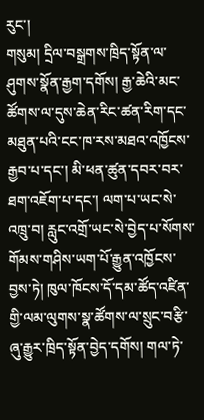རུང་།
གསུམ། དྲིལ་བསྒྲགས་ཁྲིད་སྟོན་ལ་ཤུགས་སྣོན་རྒྱག་དགོས། རྒྱ་ཆེའི་མང་ཚོགས་ལ་དུས་ཆེན་རིང་ཚན་རིག་དང་མཐུན་པའི་ངང་ཁ་རས་མཐའ་འཁྱོངས་རྒྱབ་པ་དང་། མི་ཕན་ཚུན་དབར་བར་ཐག་འཇོག་པ་དང་། ལག་པ་ཡང་སེ་འཁྲུ་བ། རླུང་འགྲོ་ཡང་སེ་བྱེད་པ་སོགས་གོམས་གཤིས་ཡག་པོ་རྒྱུན་འཁྱོངས་བྱས་ཏེ། ཁུལ་ཁོངས་དོ་དམ་ཚོད་འཛིན་གྱི་ལམ་ལུགས་སྣ་ཚོགས་ལ་སྲུང་བརྩི་ཞུ་རྒྱུར་ཁྲིད་སྟོན་བྱེད་དགོས། གལ་ཏེ་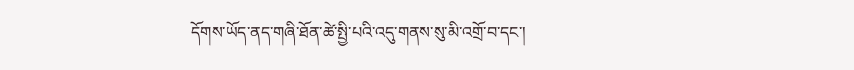དོགས་ཡོད་ནད་གཞི་ཐོན་ཚེ་སྤྱི་པའི་འདུ་གནས་སུ་མི་འགྲོ་བ་དང་།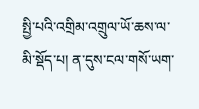སྤྱི་པའི་འགྲིམ་འགྲུལ་ཡོ་ཆས་ལ་མི་སྡོད་པ། ན་དུས་ངལ་གསོ་ཡག་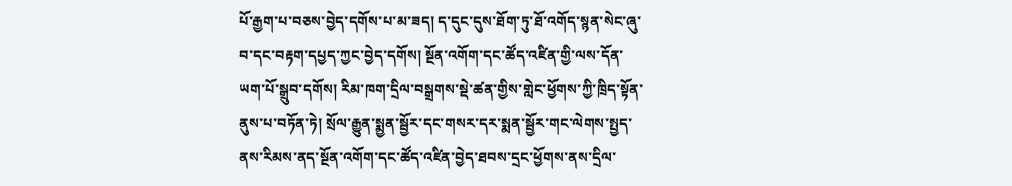པོ་རྒྱག་པ་བཅས་བྱེད་དགོས་པ་མ་ཟད། ད་དུང་དུས་ཐོག་ཏུ་ཐོ་འགོད་སྙན་སེང་ཞུ་བ་དང་བརྟག་དཔྱད་ཀྱང་བྱེད་དགོས། སྔོན་འགོག་དང་ཚོད་འཛིན་གྱི་ལས་དོན་ཡག་པོ་སྒྲུབ་དགོས། རིམ་ཁག་དྲིལ་བསྒྲགས་སྡེ་ཚན་གྱིས་གླེང་ཕྱོགས་ཀྱི་ཁྲིད་སྟོན་ནུས་པ་བཏོན་ཏེ། སྲོལ་རྒྱུན་སྨྱན་སྦྱོར་དང་གསར་དར་སྨན་སྦྱོར་གང་ལེགས་སྤྱད་ནས་རིམས་ནད་སྔོན་འགོག་དང་ཚོད་འཛིན་བྱེད་ཐབས་དྲང་ཕྱོགས་ནས་དྲིལ་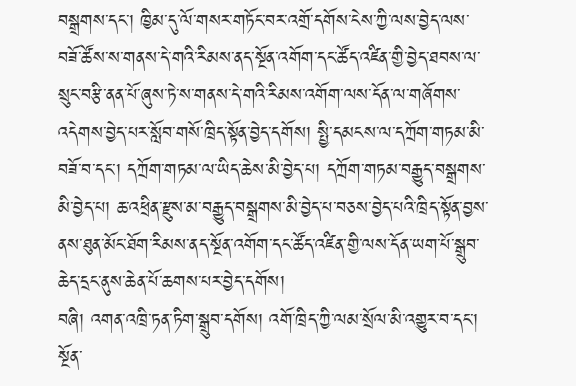བསྒྲགས་དང་། ཁྱིམ་དུ་ལོ་གསར་གཏོང་བར་འགྲོ་དགོས་ངེས་ཀྱི་ལས་བྱེད་ལས་བཟོ་ཚོས་ས་གནས་དེ་གའི་རིམས་ནད་སྔོན་འགོག་དང་ཚོད་འཛིན་གྱི་བྱེད་ཐབས་ལ་སྲུང་བརྩི་ནན་པོ་ཞུས་ཏེ་ས་གནས་དེ་གའི་རིམས་འགོག་ལས་དོན་ལ་གཞོགས་འདེགས་བྱེད་པར་སློབ་གསོ་ཁྲིད་སྟོན་བྱེད་དགོས། སྤྱི་དམངས་ལ་དཀྲོག་གཏམ་མི་བཟོ་བ་དང་། དཀྲོག་གཏམ་ལ་ཡིད་ཆེས་མི་བྱེད་པ། དཀྲོག་གཏམ་བརྒྱུད་བསྒྲགས་མི་བྱེད་པ། ཆ་འཕྲིན་རྫུས་མ་བརྒྱུད་བསྒྲགས་མི་བྱེད་པ་བཅས་བྱེད་པའི་ཁྲིད་སྟོན་བྱས་ནས་ཐུན་མོང་ཐོག་རིམས་ནད་སྔོན་འགོག་དང་ཚོད་འཛིན་གྱི་ལས་དོན་ཡག་པོ་སྒྲུབ་ཆེད་དྲང་ནུས་ཆེན་པོ་ཆགས་པར་བྱེད་དགོས།
བཞི། འགན་འཁྲི་ཏན་ཏིག་སྒྲུབ་དགོས། འགོ་ཁྲིད་ཀྱི་ལམ་སྲོལ་མི་འགྱུར་བ་དང་། སྔོན་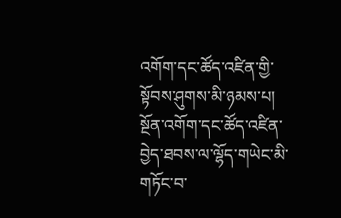འགོག་དང་ཚོད་འཛིན་གྱི་སྟོབས་ཤུགས་མི་ཉམས་པ། སྔོན་འགོག་དང་ཚོད་འཛིན་བྱེད་ཐབས་ལ་ལྷོད་གཡེང་མི་གཏོང་བ་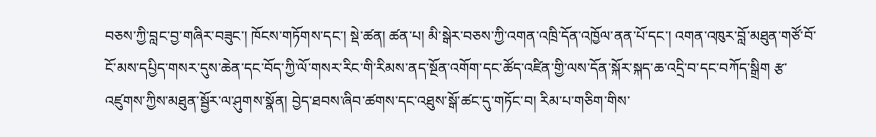བཅས་ཀྱི་བླང་བྱ་གཞིར་བཟུང་། ཁོངས་གཏོགས་དང་། སྡེ་ཚན། ཚན་པ། མི་སྒེར་བཅས་ཀྱི་འགན་འཁྲི་དོན་འཁྱོལ་ནན་པོ་དང་། འགན་འཁུར་བློ་མཐུན་གཙོ་བོ་ངོ་མས་དཔྱིད་གསར་དུས་ཆེན་དང་བོད་ཀྱི་ལོ་གསར་རིང་གི་རིམས་ནད་སྔོན་འགོག་དང་ཚོད་འཛིན་གྱི་ལས་དོན་སྐོར་སྐད་ཆ་འདྲི་བ་དང་བཀོད་སྒྲིག རྩ་འཛུགས་ཀྱིས་མཐུན་སྦྱོར་ལ་ཤུགས་སྣོན། བྱེད་ཐབས་ཞིབ་ཚགས་དང་འཐུས་སྒོ་ཚང་དུ་གཏོང་བ། རིམ་པ་གཅིག་གིས་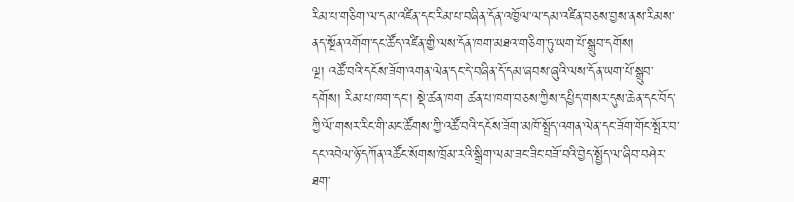རིམ་པ་གཅིག་ལ་དམ་འཛིན་དང་རིམ་པ་བཞིན་དོན་འཁྱོལ་ལ་དམ་འཛིན་བཅས་བྱས་ནས་རིམས་ནད་སྔོན་འགོག་དང་ཚོད་འཛིན་གྱི་ལས་དོན་ཁག་མཐའ་གཅིག་ཏུ་ཡག་པོ་སྒྲུབ་དགོས།
ལྔ། འཚོ་བའི་དངོས་ཟོག་འགན་ལེན་དང་དེ་བཞིན་དོ་དམ་ཞབས་ཞུའི་ལས་དོན་ཡག་པོ་སྒྲུབ་དགོས། རིམ་པ་ཁག་དང་། སྡེ་ཚན་ཁག ཚན་པ་ཁག་བཅས་ཀྱིས་དཔྱིད་གསར་དུས་ཆེན་དང་བོད་ཀྱི་ལོ་གསར་རིང་གི་མང་ཚོགས་ཀྱི་འཚོ་བའི་དངོས་ཟོག་མཁོ་སྤྲོད་འགན་ལེན་དང་ཟོག་གོང་སྤོར་བ་དང་འབེལ་ཉོ་དཀོན་འཚོང་སོགས་ཁྲོམ་རའི་སྒྲིག་ལམ་ཟང་ཟིང་བཟོ་བའི་བྱེད་སྤྱོད་ལ་ཞིབ་བཤེར་ཐག་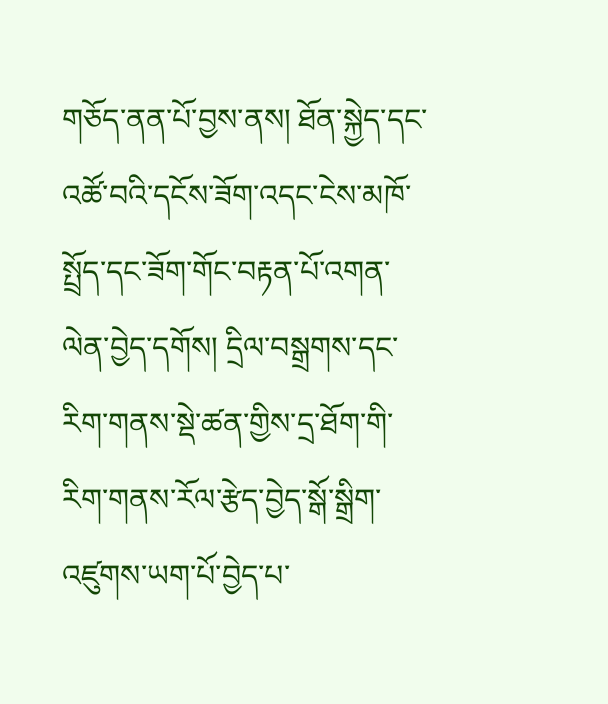གཅོད་ནན་པོ་བྱས་ནས། ཐོན་སྐྱེད་དང་འཚོ་བའི་དངོས་ཟོག་འདང་ངེས་མཁོ་སྤྲོད་དང་ཟོག་གོང་བརྟན་པོ་འགན་ལེན་བྱེད་དགོས། དྲིལ་བསྒྲགས་དང་རིག་གནས་སྡེ་ཚན་གྱིས་དྲ་ཐོག་གི་རིག་གནས་རོལ་རྩེད་བྱེད་སྒོ་སྒྲིག་འཛུགས་ཡག་པོ་བྱེད་པ་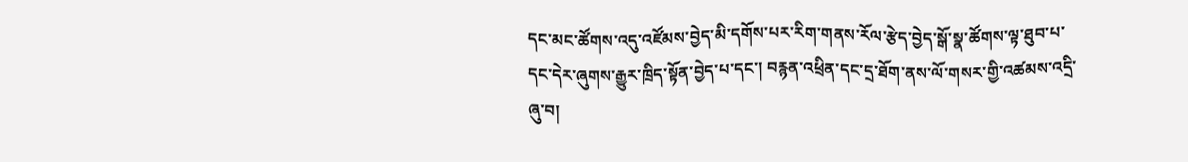དང་མང་ཚོགས་འདུ་འཛོམས་བྱེད་མི་དགོས་པར་རིག་གནས་རོལ་རྩེད་བྱེད་སྒོ་སྣ་ཚོགས་ལྟ་ཐུབ་པ་དང་དེར་ཞུགས་རྒྱུར་ཁྲིད་སྟོན་བྱེད་པ་དང་། བརྙན་འཕྲིན་དང་དྲ་ཐོག་ནས་ལོ་གསར་གྱི་འཚམས་འདྲི་ཞུ་བ།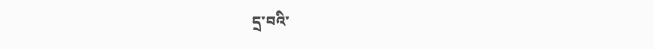དྲ་བའི་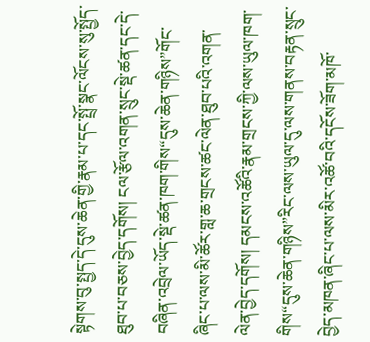སྟེགས་བུ་སྤྱད་དེ་དུས་ཆེན་གྱི་རྣམ་པ་དང་སྤྲོ་སྣང་ལོངས་སུ་སྤྱོད་ཐུབ་པ་བཅས་བྱེད་དགོས། ངལ་རྩོལ་འགན་སྲུང་སྡེ་ཚན་དང་དེ་བཞིན་འབྲེལ་ཡོད་སྡེ་ཚན་ཁག་གིས“དུས་ཆེན་གཉིས”གོང་ཞིང་པ་ལས་མི་ཚོར་གླ་ཆ་གྲངས་ཚང་ལེན་ཐུབ་པའི་འགན་ལེན་བྱེད་དགོས། དམངས་འཚོའི་རྣམ་གྲངས་ཀྱི་ལས་ཡུལ་ཁག་གིས“དུས་ཆེན་གཉིས”རིང་ལས་ཡུལ་དུ་ལས་གནས་བརྟན་སྲུང་བྱེད་མཁན་ཞིང་པ་ལས་མིར་འཚོ་བའི་དངོས་ཟོག་མཁོ་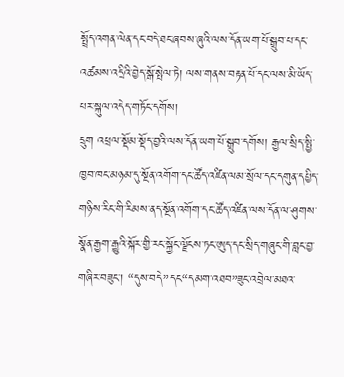སྤྲོད་འགན་ལེན་དང་བདེ་ཐང་ཞབས་ཞུའི་ལས་དོན་ཡག་པོ་སྒྲུབ་པ་དང་འཚམས་འདྲིའི་བྱེད་སྒོ་སྤེལ་ཏེ། ལས་གནས་བརྟན་པོ་དང་ལས་མི་ཡོད་པར་སྐུལ་འདེད་གཏོང་དགོས།
དྲུག འཕྲལ་སྡོམ་སྡོད་བྱའི་ལས་དོན་ཡག་པོ་སྒྲུབ་དགོས། རྒྱལ་སྲིད་སྤྱི་ཁྱབ་ཁང་མཉམ་དུ་སྔོན་འགོག་དང་ཚོད་འཛིན་ལམ་སྲོལ་དང་དགུན་དཔྱིད་གཉིས་རིང་གི་རིམས་ནད་སྔོན་འགོག་དང་ཚོད་འཛིན་ལས་དོན་ལ་ཤུགས་སྣོན་རྒྱག་རྒྱུའི་སྐོར་གྱི་རང་སྐྱོང་ལྗོངས་ཏང་ཨུད་དང་སྲིད་གཞུང་གི་བླང་བྱ་གཞིར་བཟུང་། “དུས་བདེ”དང“དམག་འཐབ”ཟུང་འབྲེལ་མཐའ་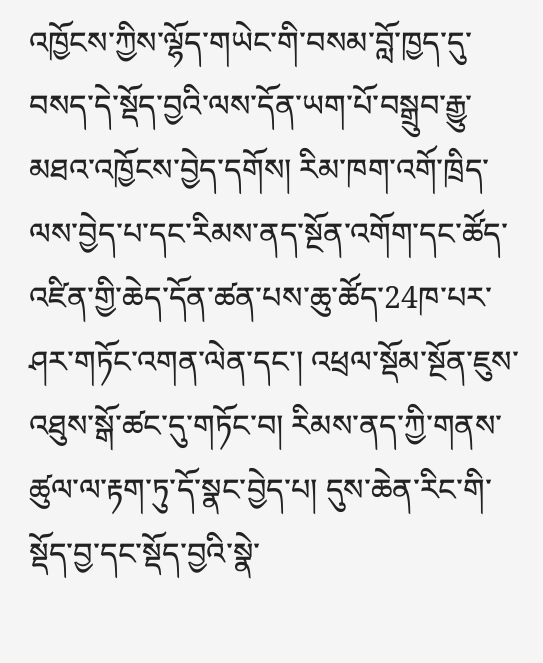འཁྱོངས་ཀྱིས་ལྷོད་གཡེང་གི་བསམ་བློ་ཁྱད་དུ་བསད་དེ་སྡོད་བྱའི་ལས་དོན་ཡག་པོ་བསྒྲུབ་རྒྱུ་མཐའ་འཁྱོངས་བྱེད་དགོས། རིམ་ཁག་འགོ་ཁྲིད་ལས་བྱེད་པ་དང་རིམས་ནད་སྔོན་འགོག་དང་ཚོད་འཛིན་གྱི་ཆེད་དོན་ཚན་པས་ཆུ་ཚོད་24ཁ་པར་ཤར་གཏོང་འགན་ལེན་དང་། འཕྲལ་སྡོམ་སྔོན་ཇུས་འཐུས་སྒོ་ཚང་དུ་གཏོང་བ། རིམས་ནད་ཀྱི་གནས་ཚུལ་ལ་རྟག་ཏུ་དོ་སྣང་བྱེད་པ། དུས་ཆེན་རིང་གི་སྡོད་བྱ་དང་སྡོད་བྱའི་སྣེ་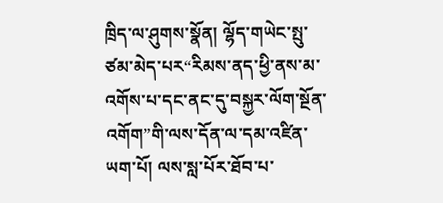ཁྲིད་ལ་ཤུགས་སྣོན། ལྷོད་གཡེང་སྤུ་ཙམ་མེད་པར“རིམས་ནད་ཕྱི་ནས་མ་འགོས་པ་དང་ནང་དུ་བསྐྱར་ལོག་སྔོན་འགོག”གི་ལས་དོན་ལ་དམ་འཛིན་ཡག་པོ། ལས་སླ་པོར་ཐོབ་པ་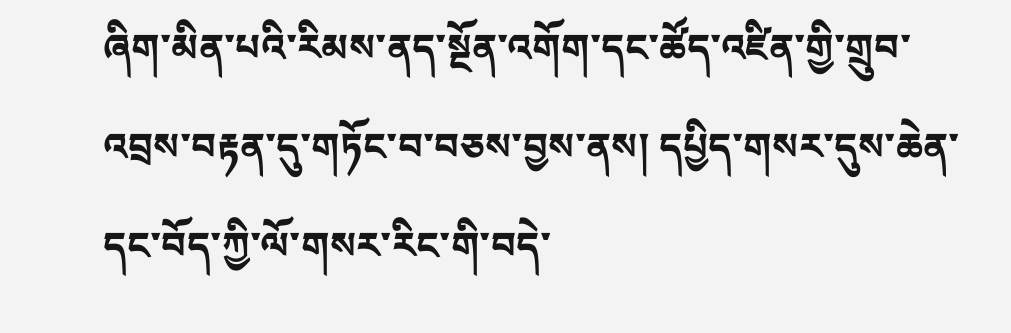ཞིག་མིན་པའི་རིམས་ནད་སྔོན་འགོག་དང་ཚོད་འཛིན་གྱི་གྲུབ་འབྲས་བརྟན་དུ་གཏོང་བ་བཅས་བྱས་ནས། དཔྱིད་གསར་དུས་ཆེན་དང་བོད་ཀྱི་ལོ་གསར་རིང་གི་བདེ་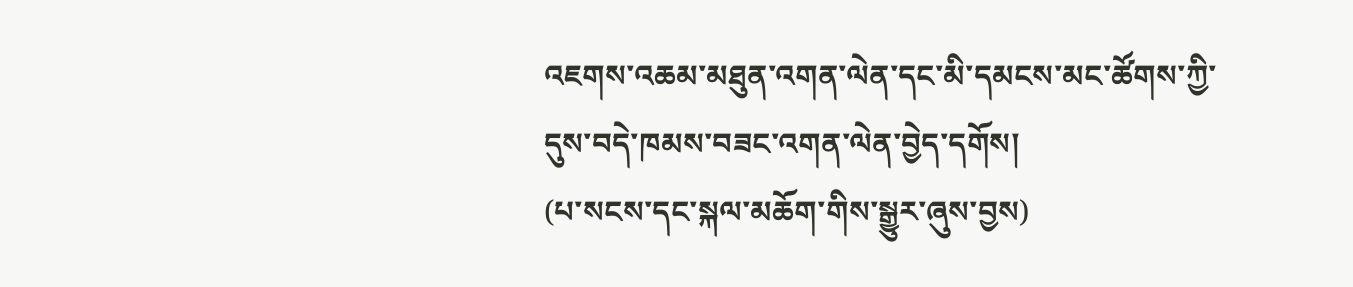འཇགས་འཆམ་མཐུན་འགན་ལེན་དང་མི་དམངས་མང་ཚོགས་ཀྱི་དུས་བདེ་ཁམས་བཟང་འགན་ལེན་བྱེད་དགོས།
(པ་སངས་དང་སྐལ་མཆོག་གིས་སྒྱུར་ཞུས་བྱས)